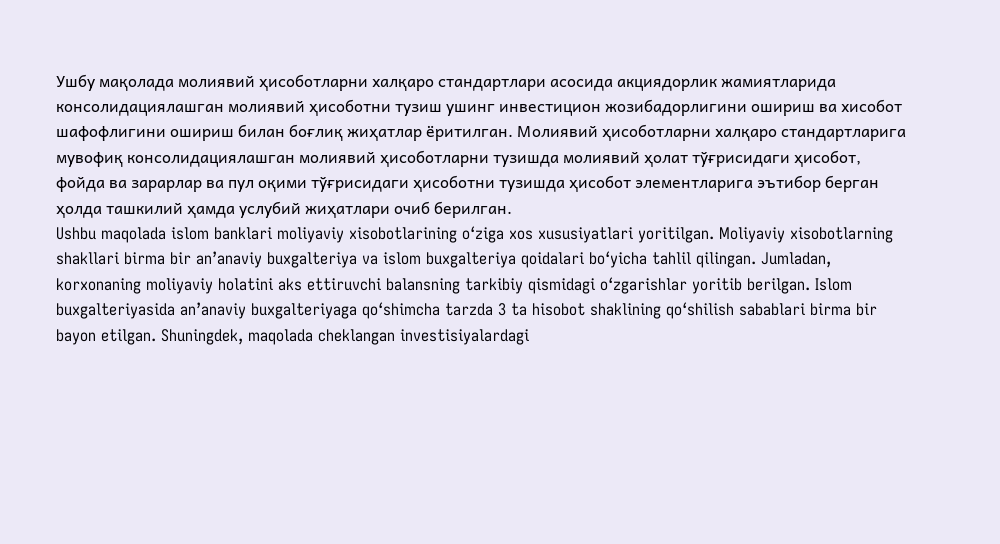Ушбу мақолада молиявий ҳисоботларни халқаро стандартлари асосида акциядорлик жамиятларида консолидациялашган молиявий ҳисоботни тузиш ушинг инвестицион жозибадорлигини ошириш ва хисобот шафофлигини ошириш билан боғлиқ жиҳатлар ёритилган. Молиявий ҳисоботларни халқаро стандартларига мувофиқ консолидациялашган молиявий ҳисоботларни тузишда молиявий ҳолат тўғрисидаги ҳисобот, фойда ва зарарлар ва пул оқими тўғрисидаги ҳисоботни тузишда ҳисобот элементларига эътибор берган ҳолда ташкилий ҳамда услубий жиҳатлари очиб берилган.
Ushbu maqolada islom banklari moliyaviy xisobotlarining o‘ziga xos xususiyatlari yoritilgan. Moliyaviy xisobotlarning shakllari birma bir an’anaviy buxgalteriya va islom buxgalteriya qoidalari bo‘yicha tahlil qilingan. Jumladan, korxonaning moliyaviy holatini aks ettiruvchi balansning tarkibiy qismidagi o‘zgarishlar yoritib berilgan. Islom buxgalteriyasida an’anaviy buxgalteriyaga qo‘shimcha tarzda 3 ta hisobot shaklining qo‘shilish sabablari birma bir bayon etilgan. Shuningdek, maqolada cheklangan investisiyalardagi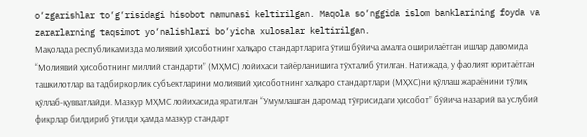o‘zgarishlar to‘g‘risidagi hisobot namunasi keltirilgan. Maqola so‘nggida islom banklarining foyda va zararlarning taqsimot yo‘nalishlari bo‘yicha xulosalar keltirilgan.
Мақолада республикамизда молиявий ҳисоботнинг халқаро стандартларига ўтиш бўйича амалга оширилаётган ишлар давомида “Молиявий ҳисоботнинг миллий стандарти” (МҲМС) лойихаси тайёрланишига тўхталиб ўтилган. Натижада, у фаолият юритаётган ташкилотлар ва тадбиркорлик субъектларини молиявий ҳисоботнинг халқаро стандартлари (МҲХС)ни қўллаш жараёнини тўлиқ қўллаб-қувватлайди. Мазкур МҲМС лойихасида яратилган “Умумлашган даромад тўғрисидаги ҳисобот” бўйича назарий ва услубий фикрлар билдириб ўтилди ҳамда мазкур стандарт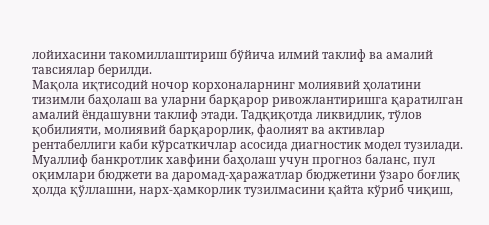лойихасини такомиллаштириш бўйича илмий таклиф ва амалий тавсиялар берилди.
Мақола иқтисодий ночор корхоналарнинг молиявий ҳолатини тизимли баҳолаш ва уларни барқарор ривожлантиришга қаратилган амалий ёндашувни таклиф этади. Тадқиқотда ликвидлик, тўлов қобилияти, молиявий барқарорлик, фаолият ва активлар рентабеллиги каби кўрсаткичлар асосида диагностик модел тузилади. Муаллиф банкротлик хавфини баҳолаш учун прогноз баланс, пул оқимлари бюджети ва даромад-ҳаражатлар бюджетини ўзаро боғлиқ ҳолда қўллашни, нарх-ҳамкорлик тузилмасини қайта кўриб чиқиш,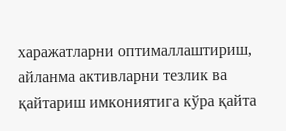харажатларни оптималлаштириш, айланма активларни тезлик ва қайтариш имкониятига кўра қайта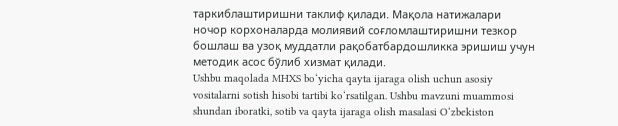таркиблаштиришни таклиф қилади. Мақола натижалари ночор корхоналарда молиявий соғломлаштиришни тезкор бошлаш ва узоқ муддатли рақобатбардошликка эришиш учун методик асос бўлиб хизмат қилади.
Ushbu maqolada MHXS bo‘yicha qayta ijaraga olish uchun asosiy vositalarni sotish hisobi tartibi ko‘rsatilgan. Ushbu mavzuni muammosi shundan iboratki, sotib va qayta ijaraga olish masalasi O‘zbekiston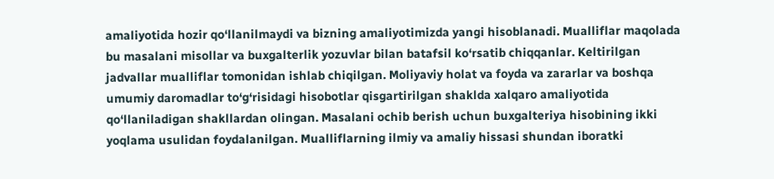amaliyotida hozir qo‘llanilmaydi va bizning amaliyotimizda yangi hisoblanadi. Mualliflar maqolada bu masalani misollar va buxgalterlik yozuvlar bilan batafsil ko‘rsatib chiqqanlar. Keltirilgan jadvallar mualliflar tomonidan ishlab chiqilgan. Moliyaviy holat va foyda va zararlar va boshqa umumiy daromadlar to‘g‘risidagi hisobotlar qisgartirilgan shaklda xalqaro amaliyotida qo‘llaniladigan shakllardan olingan. Masalani ochib berish uchun buxgalteriya hisobining ikki yoqlama usulidan foydalanilgan. Mualliflarning ilmiy va amaliy hissasi shundan iboratki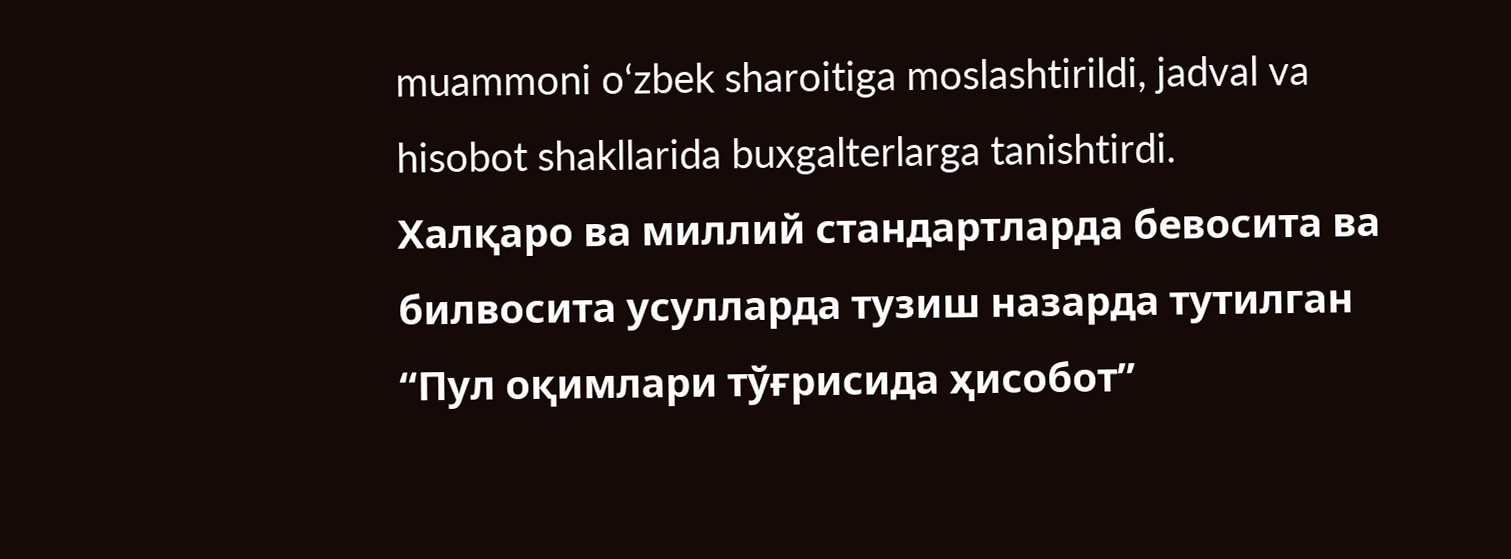muammoni o‘zbek sharoitiga moslashtirildi, jadval va hisobot shakllarida buxgalterlarga tanishtirdi.
Халқаро ва миллий стандартларда бевосита ва билвосита усулларда тузиш назарда тутилган “Пул оқимлари тўғрисида ҳисобот”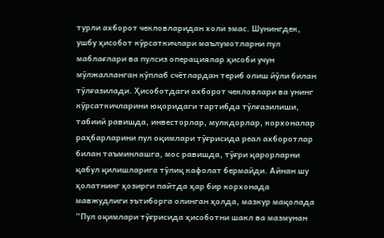турли ахборот чекловларидан холи эмас. Шунингдек, ушбу ҳисобот кўрсаткичлари маълумотларни пул маблағлари ва пулсиз операциялар ҳисоби учун мўлжалланган кўплаб счётлардан териб олиш йўли билан тўлғазилади. Ҳисоботдаги ахборот чекловлари ва унинг кўрсаткичларини юқоридаги тартибда тўлғазилиши, табиий равишда, инвесторлар, мулкдорлар, корхоналар раҳбарларини пул оқимлари тўғрисида реал ахборотлар билан таъминлашга, мос равишда, тўғри қарорларни қабул қилишларига тўлиқ кафолат бермайди. Айнан шу ҳолатнинг ҳозирги пайтда ҳар бир корхонада мавжудлиги эътиборга олинган ҳолда, мазкур мақолада “Пул оқимлари тўғрисида ҳисоботни шакл ва мазмунан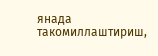янада такомиллаштириш,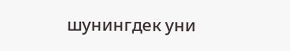шунингдек уни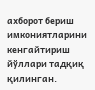ахборот бериш имкониятларини кенгайтириш йўллари тадқиқ қилинган.